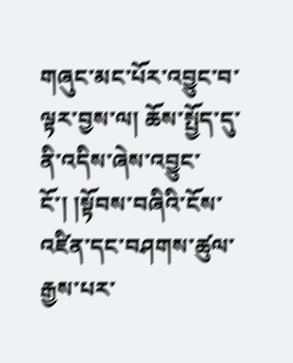གཞུང་མང་པོར་འབྱུང་བ་ལྟར་བྱས་ལ། ཆོས་སྤྱོད་དུ་ནི་འདིས་ཞེས་འབྱུང་ངོ་། །སྟོབས་བཞིའི་ངོས་འཛིན་དང་བཤགས་ཚུལ་རྒྱས་པར་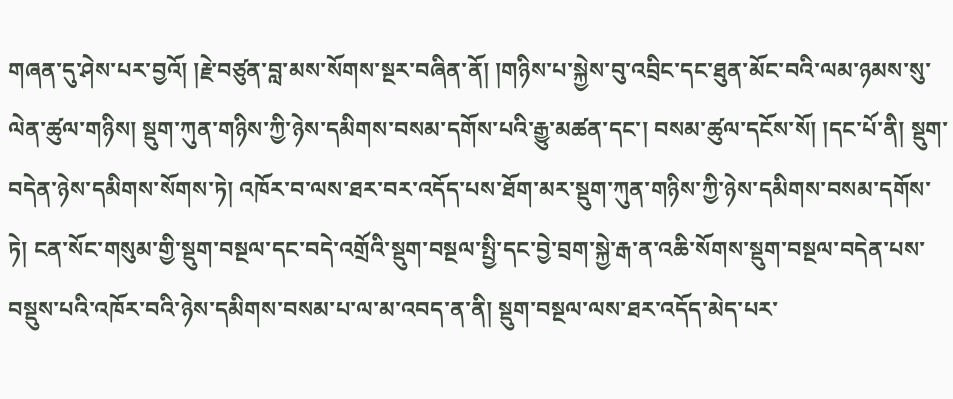གཞན་དུ་ཤེས་པར་བྱའོ། །རྗེ་བཙུན་བླ་མས་སོགས་སྔར་བཞིན་ནོ། །གཉིས་པ་སྐྱེས་བུ་འབྲིང་དང་ཐུན་མོང་བའི་ལམ་ཉམས་སུ་ལེན་ཚུལ་གཉིས། སྡུག་ཀུན་གཉིས་ཀྱི་ཉེས་དམིགས་བསམ་དགོས་པའི་རྒྱུ་མཚན་དང་། བསམ་ཚུལ་དངོས་སོ། །དང་པོ་ནི། སྡུག་བདེན་ཉེས་དམིགས་སོགས་ཏེ། འཁོར་བ་ལས་ཐར་བར་འདོད་པས་ཐོག་མར་སྡུག་ཀུན་གཉིས་ཀྱི་ཉེས་དམིགས་བསམ་དགོས་ཏེ། ངན་སོང་གསུམ་གྱི་སྡུག་བསྔལ་དང་བདེ་འགྲོའི་སྡུག་བསྔལ་སྤྱི་དང་བྱེ་བྲག་སྐྱེ་རྒ་ན་འཆི་སོགས་སྡུག་བསྔལ་བདེན་པས་བསྡུས་པའི་འཁོར་བའི་ཉེས་དམིགས་བསམ་པ་ལ་མ་འབད་ན་ནི། སྡུག་བསྔལ་ལས་ཐར་འདོད་མེད་པར་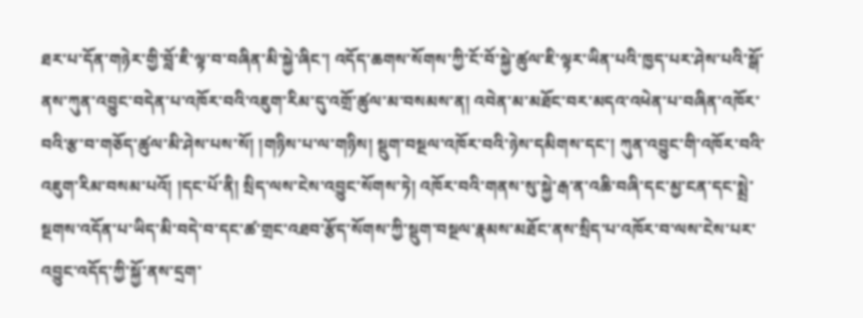ཐར་པ་དོན་གཉེར་གྱི་བློ་ཇི་ལྟ་བ་བཞིན་མི་སྐྱེ་ཞིང་། འདོད་ཆགས་སོགས་ཀྱི་ངོ་བོ་སྐྱེ་ཚུལ་ཇི་ལྟར་ཡིན་པའི་ཁྱད་པར་ཤེས་པའི་སྒོ་ནས་ཀུན་འབྱུང་བདེན་པ་འཁོར་བའི་འཇུག་རིམ་དུ་འགྲོ་ཚུལ་མ་བསམས་ན། འབེན་མ་མཐོང་བར་མདའ་འཕེན་པ་བཞིན་འཁོར་བའི་རྩ་བ་གཅོད་ཚུལ་མི་ཤེས་པས་སོ། །གཉིས་པ་ལ་གཉིས། སྡུག་བསྔལ་འཁོར་བའི་ཉེས་དམིགས་དང་། ཀུན་འབྱུང་གི་འཁོར་བའི་འཇུག་རིམ་བསམ་པའོ། །དང་པོ་ནི། སྲིད་ལས་ངེས་འབྱུང་སོགས་ཏེ། འཁོར་བའི་གནས་སུ་སྐྱེ་རྒ་ན་འཆི་བཞི་དང་མྱ་ངན་དང་སྨྲེ་སྔགས་འདོན་པ་ཡིད་མི་བདེ་བ་དང་ཚ་གྲང་འཐབ་རྩོད་སོགས་ཀྱི་སྡུག་བསྔལ་རྣམས་མཐོང་ནས་སྲིད་པ་འཁོར་བ་ལས་ངེས་པར་འབྱུང་འདོད་ཀྱི་སྐྱོ་ནས་དྲག་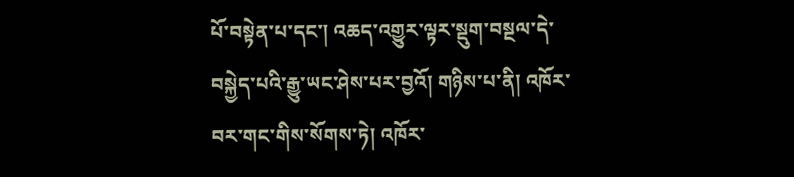པོ་བསྟེན་པ་དང་། འཆད་འགྱུར་ལྟར་སྡུག་བསྔལ་དེ་བསྐྱེད་པའི་རྒྱུ་ཡང་ཤེས་པར་བྱའོ། གཉིས་པ་ནི། འཁོར་བར་གང་གིས་སོགས་ཏེ། འཁོར་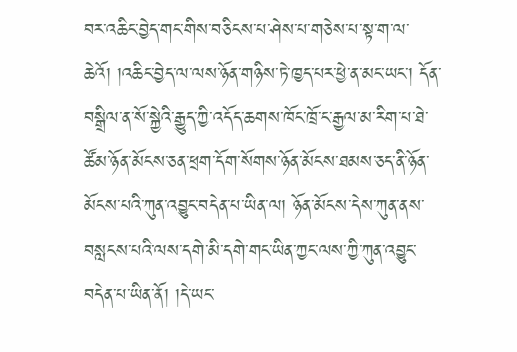བར་འཆིང་བྱེད་གང་གིས་བཅིངས་པ་ཤེས་པ་གཅེས་པ་སྟ་ག་ལ་ཆེའོ། །འཆིང་བྱེད་ལ་ལས་ཉོན་གཉིས་ཏེ་ཁྱད་པར་ཕྱེ་ན་མང་ཡང་། དོན་བསྒྲིལ་ན་སོ་སྐྱེའི་རྒྱུད་ཀྱི་འདོད་ཆགས་ཁོང་ཁྲོ་ང་རྒྱལ་མ་རིག་པ་ཐེ་ཚོམ་ཉོན་མོངས་ཅན་ཕྲག་དོག་སོགས་ཉོན་མོངས་ཐམས་ཅད་ནི་ཉོན་མོངས་པའི་ཀུན་འབྱུང་བདེན་པ་ཡིན་ལ། ཉོན་མོངས་དེས་ཀུན་ནས་བསླངས་པའི་ལས་དགེ་མི་དགེ་གང་ཡིན་ཀྱང་ལས་ཀྱི་ཀུན་འབྱུང་བདེན་པ་ཡིན་ནོ། །དེ་ཡང་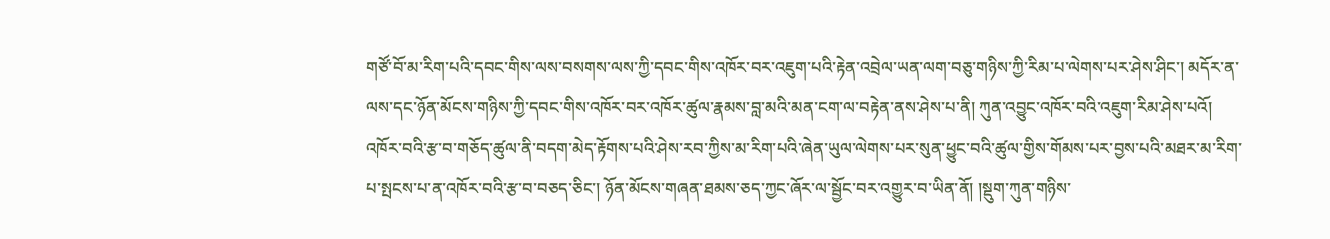གཙོ་བོ་མ་རིག་པའི་དབང་གིས་ལས་བསགས་ལས་ཀྱི་དབང་གིས་འཁོར་བར་འཇུག་པའི་རྟེན་འབྲེལ་ཡན་ལག་བཅུ་གཉིས་ཀྱི་རིམ་པ་ལེགས་པར་ཤེས་ཤིང་། མདོར་ན་ལས་དང་ཉོན་མོངས་གཉིས་ཀྱི་དབང་གིས་འཁོར་བར་འཁོར་ཚུལ་རྣམས་བླ་མའི་མན་ངག་ལ་བརྟེན་ནས་ཤེས་པ་ནི། ཀུན་འབྱུང་འཁོར་བའི་འཇུག་རིམ་ཤེས་པའོ། འཁོར་བའི་རྩ་བ་གཅོད་ཚུལ་ནི་བདག་མེད་རྟོགས་པའི་ཤེས་རབ་ཀྱིས་མ་རིག་པའི་ཞེན་ཡུལ་ལེགས་པར་སུན་ཕྱུང་བའི་ཚུལ་གྱིས་གོམས་པར་བྱས་པའི་མཐར་མ་རིག་པ་སྤངས་པ་ན་འཁོར་བའི་རྩ་བ་བཅད་ཅིང་། ཉོན་མོངས་གཞན་ཐམས་ཅད་ཀྱང་ཞོར་ལ་སྦྱོང་བར་འགྱུར་བ་ཡིན་ནོ། །སྡུག་ཀུན་གཉིས་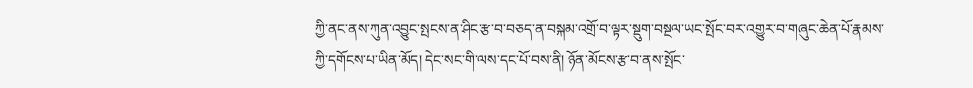ཀྱི་ནང་ནས་ཀུན་འབྱུང་སྤངས་ན་ཤིང་རྩ་བ་བཅད་ན་བསྐམ་འགྲོ་བ་ལྟར་སྡུག་བསྔལ་ཡང་སྤོང་བར་འགྱུར་བ་གཞུང་ཆེན་པོ་རྣམས་ཀྱི་དགོངས་པ་ཡིན་མོད། དེང་སང་གི་ལས་དང་པོ་བས་ནི། ཉོན་མོངས་རྩ་བ་ནས་སྤོང་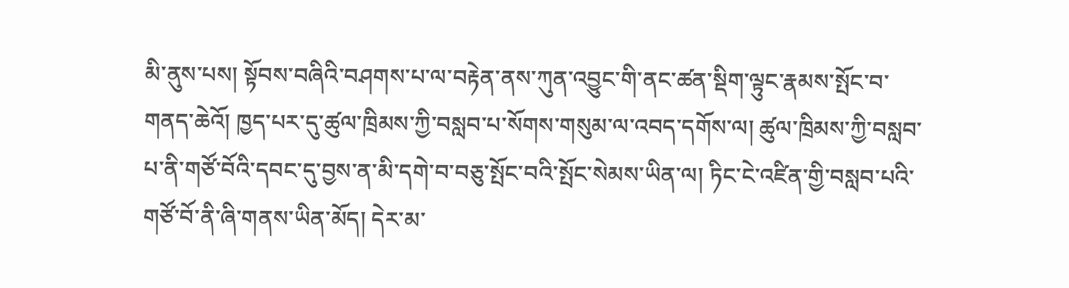མི་ནུས་པས། སྟོབས་བཞིའི་བཤགས་པ་ལ་བརྟེན་ནས་ཀུན་འབྱུང་གི་ནང་ཚན་སྡིག་ལྟུང་རྣམས་སྤོང་བ་གནད་ཆེའོ། ཁྱད་པར་དུ་ཚུལ་ཁྲིམས་ཀྱི་བསླབ་པ་སོགས་གསུམ་ལ་འབད་དགོས་ལ། ཚུལ་ཁྲིམས་ཀྱི་བསླབ་པ་ནི་གཙོ་བོའི་དབང་དུ་བྱས་ན་མི་དགེ་བ་བཅུ་སྤོང་བའི་སྤོང་སེམས་ཡིན་ལ། ཏིང་ངེ་འཛིན་གྱི་བསླབ་པའི་གཙོ་བོ་ནི་ཞི་གནས་ཡིན་མོད། དེར་མ་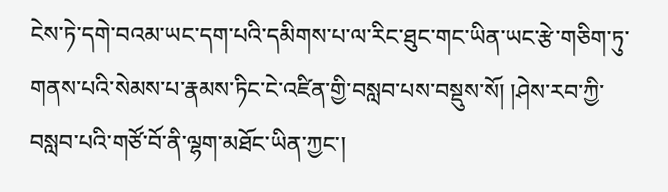ངེས་ཏེ་དགེ་བའམ་ཡང་དག་པའི་དམིགས་པ་ལ་རིང་ཐུང་གང་ཡིན་ཡང་རྩེ་གཅིག་ཏུ་གནས་པའི་སེམས་པ་རྣམས་ཏིང་ངེ་འཛིན་གྱི་བསླབ་པས་བསྡུས་སོ། །ཤེས་རབ་ཀྱི་བསླབ་པའི་གཙོ་བོ་ནི་ལྷག་མཐོང་ཡིན་ཀྱང་།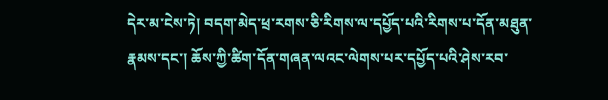དེར་མ་ངེས་ཏེ། བདག་མེད་ཕྲ་རགས་ཅི་རིགས་ལ་དཔྱོད་པའི་རིགས་པ་དོན་མཐུན་རྣམས་དང་། ཆོས་ཀྱི་ཚིག་དོན་གཞན་ལའང་ལེགས་པར་དཔྱོད་པའི་ཤེས་རབ་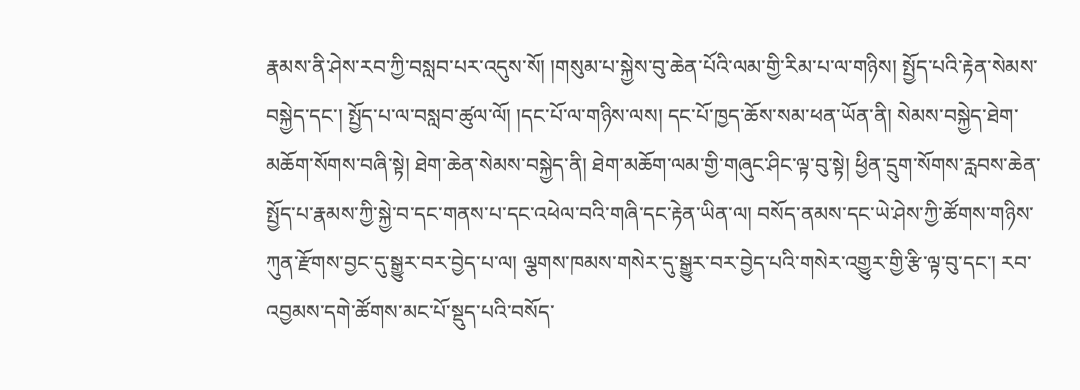རྣམས་ནི་ཤེས་རབ་ཀྱི་བསླབ་པར་འདུས་སོ། །གསུམ་པ་སྐྱེས་བུ་ཆེན་པོའི་ལམ་གྱི་རིམ་པ་ལ་གཉིས། སྤྱོད་པའི་རྟེན་སེམས་བསྐྱེད་དང་། སྤྱོད་པ་ལ་བསླབ་ཚུལ་ལོ། །དང་པོ་ལ་གཉིས་ལས། དང་པོ་ཁྱད་ཆོས་སམ་ཕན་ཡོན་ནི། སེམས་བསྐྱེད་ཐེག་མཆོག་སོགས་བཞི་སྟེ། ཐེག་ཆེན་སེམས་བསྐྱེད་ནི། ཐེག་མཆོག་ལམ་གྱི་གཞུང་ཤིང་ལྟ་བུ་སྟེ། ཕྱིན་དྲུག་སོགས་རླབས་ཆེན་སྤྱོད་པ་རྣམས་ཀྱི་སྐྱེ་བ་དང་གནས་པ་དང་འཕེལ་བའི་གཞི་དང་རྟེན་ཡིན་ལ། བསོད་ནམས་དང་ཡེ་ཤེས་ཀྱི་ཚོགས་གཉིས་ཀུན་རྫོགས་བྱང་དུ་སྒྱུར་བར་བྱེད་པ་ལ། ལྕགས་ཁམས་གསེར་དུ་སྒྱུར་བར་བྱེད་པའི་གསེར་འགྱུར་གྱི་རྩི་ལྟ་བུ་དང་། རབ་འབྱམས་དགེ་ཚོགས་མང་པོ་སྡུད་པའི་བསོད་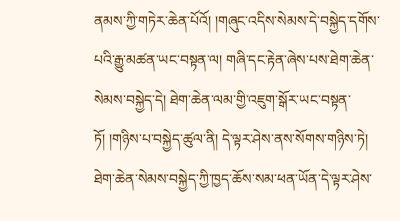ནམས་ཀྱི་གཏེར་ཆེན་པོའོ། །གཞུང་འདིས་སེམས་དེ་བསྐྱེད་དགོས་པའི་རྒྱུ་མཚན་ཡང་བསྟན་ལ། གཞི་དང་རྟེན་ཞེས་པས་ཐེག་ཆེན་སེམས་བསྐྱེད་དེ། ཐེག་ཆེན་ལམ་གྱི་འཇུག་སྒོར་ཡང་བསྟན་ཏོ། །གཉིས་པ་བསྐྱེད་ཚུལ་ནི། དེ་ལྟར་ཤེས་ནས་སོགས་གཉིས་ཏེ། ཐེག་ཆེན་སེམས་བསྐྱེད་ཀྱི་ཁྱད་ཆོས་སམ་ཕན་ཡོན་དེ་ལྟར་ཤེས་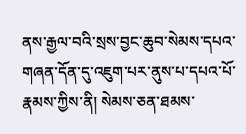ནས་རྒྱལ་བའི་སྲས་བྱང་ཆུབ་སེམས་དཔའ་གཞན་དོན་དུ་འཇུག་པར་ནུས་པ་དཔའ་པོ་རྣམས་ཀྱིས་ནི། སེམས་ཅན་ཐམས་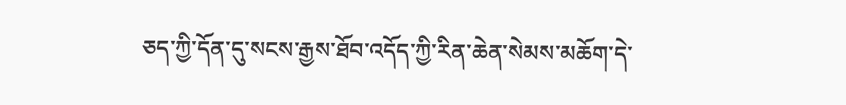ཅད་ཀྱི་དོན་དུ་སངས་རྒྱས་ཐོབ་འདོད་ཀྱི་རིན་ཆེན་སེམས་མཆོག་དེ་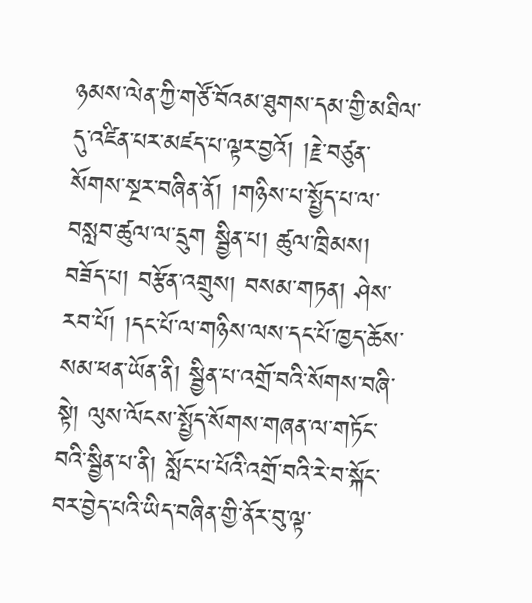ཉམས་ལེན་ཀྱི་གཙོ་བོའམ་ཐུགས་དམ་གྱི་མཐིལ་དུ་འཛིན་པར་མཛད་པ་ལྟར་བྱའོ། །རྗེ་བཙུན་སོགས་སྔར་བཞིན་ནོ། །གཉིས་པ་སྤྱོད་པ་ལ་བསླབ་ཚུལ་ལ་དྲུག སྦྱིན་པ། ཚུལ་ཁྲིམས། བཟོད་པ། བརྩོན་འགྲུས། བསམ་གཏན། ཤེས་རབ་པོ། །དང་པོ་ལ་གཉིས་ལས་དང་པོ་ཁྱད་ཆོས་སམ་ཕན་ཡོན་ནི། སྦྱིན་པ་འགྲོ་བའི་སོགས་བཞི་སྟེ། ལུས་ལོངས་སྤྱོད་སོགས་གཞན་ལ་གཏོང་བའི་སྦྱིན་པ་ནི། སློང་པ་པོའི་འགྲོ་བའི་རེ་བ་སྐོང་བར་བྱེད་པའི་ཡིད་བཞིན་གྱི་ནོར་བུ་ལྟ་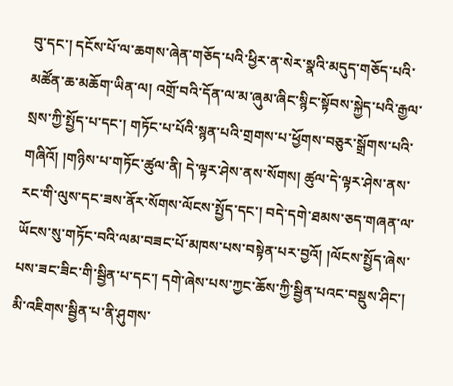བུ་དང་། དངོས་པོ་ལ་ཆགས་ཞེན་གཅོད་པའི་ཕྱིར་ན་སེར་སྣའི་མདུད་གཅོད་པའི་མཚོན་ཆ་མཆོག་ཡིན་ལ། འགྲོ་བའི་དོན་ལ་མ་ཞུམ་ཞིང་སྙིང་སྟོབས་སྐྱེད་པའི་རྒྱལ་སྲས་ཀྱི་སྤྱོད་པ་དང་། གཏོང་པ་པོའི་སྙན་པའི་གྲགས་པ་ཕྱོགས་བཅུར་སྒྲོགས་པའི་གཞིའོ། །གཉིས་པ་གཏོང་ཚུལ་ནི། དེ་ལྟར་ཤེས་ནས་སོགས། ཚུལ་དེ་ལྟར་ཤེས་ནས་རང་གི་ལུས་དང་ཟས་ནོར་སོགས་ལོངས་སྤྱོད་དང་། བདེ་དགེ་ཐམས་ཅད་གཞན་ལ་ཡོངས་སུ་གཏོང་བའི་ལམ་བཟང་པོ་མཁས་པས་བསྟེན་པར་བྱའོ། །ལོངས་སྤྱོད་ཞེས་པས་ཟང་ཟིང་གི་སྦྱིན་པ་དང་། དགེ་ཞེས་པས་ཀྱང་ཆོས་ཀྱི་སྦྱིན་པའང་བསྡུས་ཤིང་། མི་འཇིགས་སྦྱིན་པ་ནི་ཤུགས་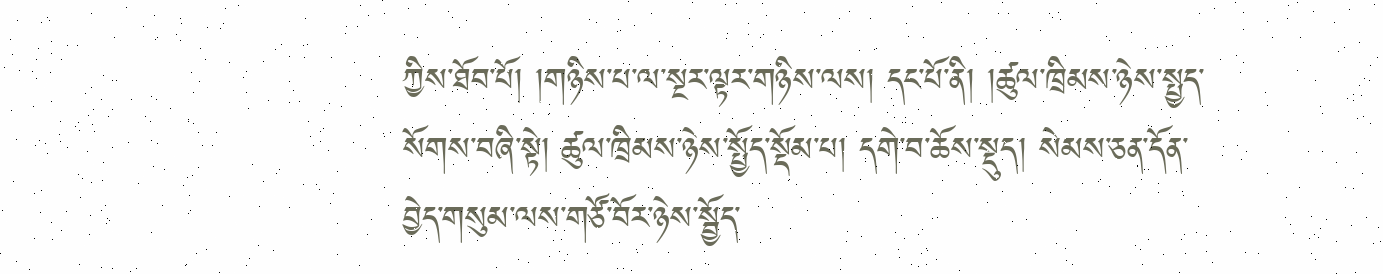ཀྱིས་ཐོབ་པོ། །གཉིས་པ་ལ་སྔར་ལྟར་གཉིས་ལས། དང་པོ་ནི། །ཚུལ་ཁྲིམས་ཉེས་སྤྱད་སོགས་བཞི་སྟེ། ཚུལ་ཁྲིམས་ཉེས་སྤྱོད་སྡོམ་པ། དགེ་བ་ཆོས་སྡུད། སེམས་ཅན་དོན་བྱེད་གསུམ་ལས་གཙོ་བོར་ཉེས་སྦྱོད་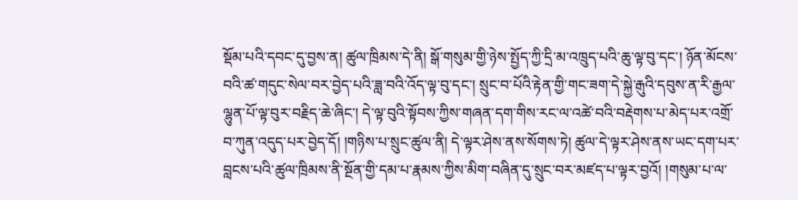སྡོམ་པའི་དབང་དུ་བྱས་ན། ཚུལ་ཁྲིམས་དེ་ནི། སྒོ་གསུམ་གྱི་ཉེས་སྤྱོད་ཀྱི་དྲི་མ་འཁྲུད་པའི་ཆུ་ལྟ་བུ་དང་། ཉོན་མོངས་བའི་ཚ་གདུང་སེལ་བར་བྱེད་པའི་ཟླ་བའི་འོད་ལྟ་བུ་དང་། སྲུང་བ་པོའི་རྟེན་གྱི་གང་ཟག་དེ་སྐྱེ་རྒུའི་དབུས་ན་རི་རྒྱལ་ལྷུན་པོ་ལྟ་བུར་བརྗིད་ཆེ་ཞིང་། དེ་ལྟ་བུའི་སྟོབས་ཀྱིས་གཞན་དག་གིས་རང་ལ་འཚེ་བའི་བརྡེགས་པ་མེད་པར་འགྲོ་བ་ཀུན་འདུད་པར་བྱེད་དོ། །གཉིས་པ་སྲུང་ཚུལ་ནི། དེ་ལྟར་ཤེས་ནས་སོགས་ཏེ། ཚུལ་དེ་ལྟར་ཤེས་ནས་ཡང་དག་པར་བླངས་པའི་ཚུལ་ཁྲིམས་ནི་སྔོན་གྱི་དམ་པ་རྣམས་ཀྱིས་མིག་བཞིན་དུ་སྲུང་བར་མཛད་པ་ལྟར་བྱའོ། །གསུམ་པ་ལ་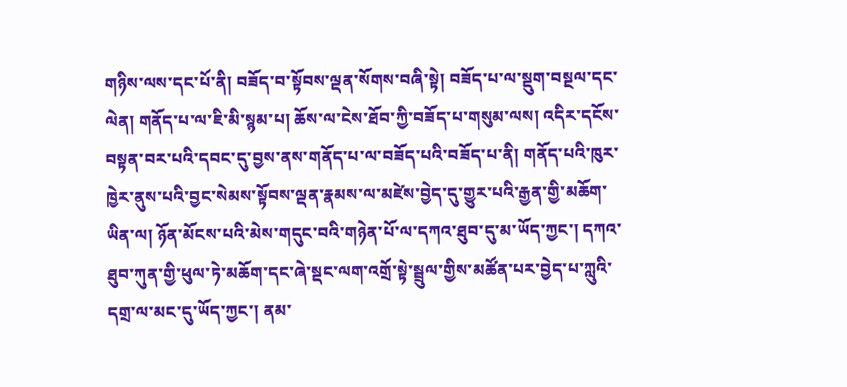གཉིས་ལས་དང་པོ་ནི། བཟོད་བ་སྟོབས་ལྡན་སོགས་བཞི་སྟེ། བཟོད་པ་ལ་སྡུག་བསྔལ་དང་ལེན། གནོད་པ་ལ་ཇི་མི་སྙམ་པ། ཆོས་ལ་ངེས་ཐོབ་ཀྱི་བཟོད་པ་གསུམ་ལས། འདིར་དངོས་བསྟན་བར་པའི་དབང་དུ་བྱས་ནས་གནོད་པ་ལ་བཟོད་པའི་བཟོད་པ་ནི། གནོད་པའི་ཁུར་ཁྱེར་ནུས་པའི་བྱང་སེམས་སྟོབས་ལྡན་རྣམས་ལ་མཛེས་བྱེད་དུ་གྱུར་པའི་རྒྱན་གྱི་མཆོག་ཡིན་ལ། ཉོན་མོངས་པའི་མེས་གདུང་བའི་གཉེན་པོ་ལ་དཀའ་ཐུབ་དུ་མ་ཡོད་ཀྱང་། དཀའ་ཐུབ་ཀུན་གྱི་ཕུལ་ཏེ་མཆོག་དང་ཞེ་སྡང་ལག་འགྲོ་སྟེ་སྦྲུལ་གྱིས་མཚོན་པར་བྱེད་པ་ཀླུའི་དགྲ་ལ་མང་དུ་ཡོད་ཀྱང་། ནམ་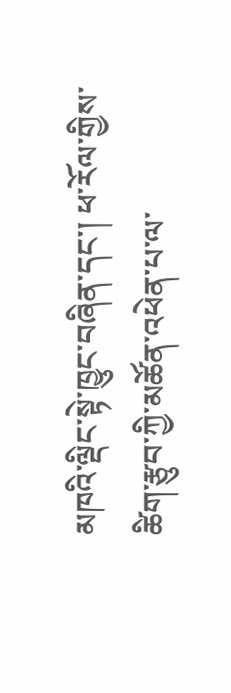མཁའི་ལྡིང་སྟེ་ཁྱུང་བཞིན་དང་། ཕ་རོལ་གྱིས་ཚིག་རྩུབ་ཀྱི་མཚོན་འཕེན་པ་ལ་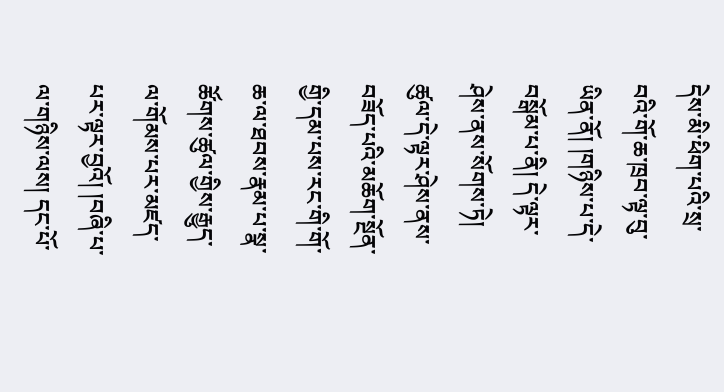དེས་མི་ཕིག་པའི་སྲ་བའི་གོ་ཆ་ཁྲབ་ལྟ་བུ་ཡིན་ནོ། །གཉིས་པ་དེ་བསྒོམ་པ་ནི། དེ་ལྟར་ཤེས་ནས་སོགས་ཏེ། ཚུལ་དེ་ལྟར་ཤེས་ནས་བཟོད་པའི་མཆོག་སྔོན་གྱི་དམ་པས་རང་གི་གོ་ཆ་ལ་ཐབས་རྣམ་པ་སྣ་ཚོགས་ཚུལ་གྱིས་རྒྱུད་ལ་གོམས་པར་མཛད་པར་ལྟར་བྱའོ། །བཞི་པ་ལ་གཉིས་ལས། དང་པོ་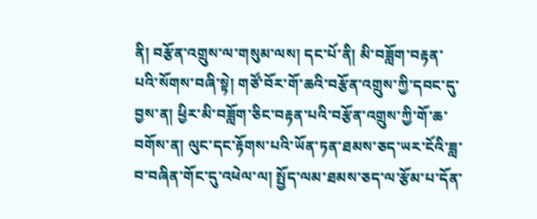ནི། བརྩོན་འགྲུས་ལ་གསུམ་ལས། དང་པོ་ནི། མི་བཟློག་བརྟན་པའི་སོགས་བཞི་སྟེ། གཙོ་བོར་གོ་ཆའི་བརྩོན་འགྲུས་ཀྱི་དབང་དུ་བྱས་ན། ཕྱིར་མི་བཟློག་ཅིང་བརྟན་པའི་བརྩོན་འགྲུས་ཀྱི་གོ་ཆ་བགོས་ན། ལུང་དང་རྟོགས་པའི་ཡོན་ཏན་ཐམས་ཅད་ཡར་ངོའི་ཟླ་བ་བཞིན་གོང་དུ་འཕེལ་ལ། སྤྱོད་ལམ་ཐམས་ཅད་ལ་རྩོམ་པ་དོན་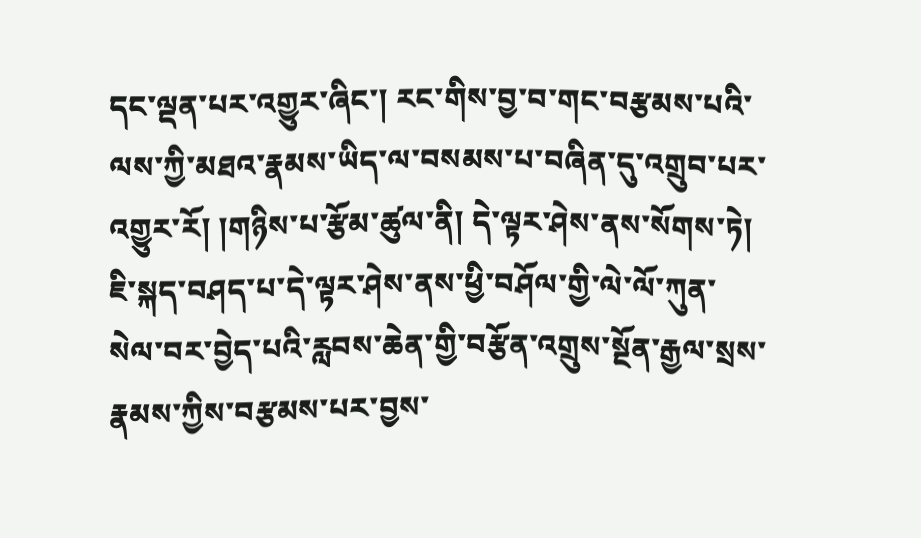དང་ལྡན་པར་འགྱུར་ཞིང་། རང་གིས་བྱ་བ་གང་བརྩམས་པའི་ལས་ཀྱི་མཐའ་རྣམས་ཡིད་ལ་བསམས་པ་བཞིན་དུ་འགྲུབ་པར་འགྱུར་རོ། །གཉིས་པ་རྩོམ་ཚུལ་ནི། དེ་ལྟར་ཤེས་ནས་སོགས་ཏེ། ཇི་སྐད་བཤད་པ་དེ་ལྟར་ཤེས་ནས་ཕྱི་བཤོལ་གྱི་ལེ་ལོ་ཀུན་སེལ་བར་བྱེད་པའི་རླབས་ཆེན་གྱི་བརྩོན་འགྲུས་སྔོན་རྒྱལ་སྲས་རྣམས་ཀྱིས་བརྩམས་པར་བྱས་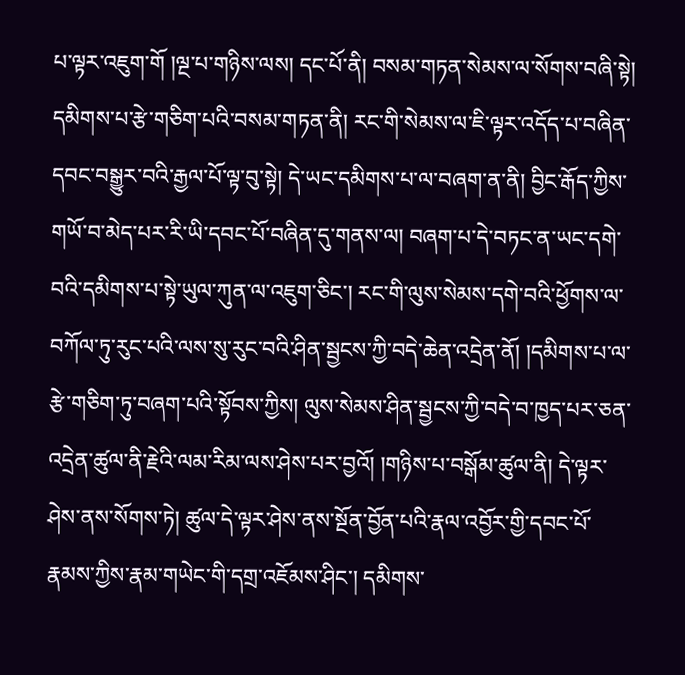པ་ལྟར་འཇུག་གོ །ལྔ་པ་གཉིས་ལས། དང་པོ་ནི། བསམ་གཏན་སེམས་ལ་སོགས་བཞི་སྟེ། དམིགས་པ་རྩེ་གཅིག་པའི་བསམ་གཏན་ནི། རང་གི་སེམས་ལ་ཇི་ལྟར་འདོད་པ་བཞིན་དབང་བསྒྱུར་བའི་རྒྱལ་པོ་ལྟ་བུ་སྟེ། དེ་ཡང་དམིགས་པ་ལ་བཞག་ན་ནི། བྱིང་རྒོད་ཀྱིས་གཡོ་བ་མེད་པར་རི་ཡི་དབང་པོ་བཞིན་དུ་གནས་ལ། བཞག་པ་དེ་བཏང་ན་ཡང་དགེ་བའི་དམིགས་པ་སྟེ་ཡུལ་ཀུན་ལ་འཇུག་ཅིང་། རང་གི་ལུས་སེམས་དགེ་བའི་ཕྱོགས་ལ་བཀོལ་ཏུ་རུང་པའི་ལས་སུ་རུང་བའི་ཤིན་སྦྱངས་ཀྱི་བདེ་ཆེན་འདྲེན་ནོ། །དམིགས་པ་ལ་རྩེ་གཅིག་ཏུ་བཞག་པའི་སྟོབས་ཀྱིས། ལུས་སེམས་ཤིན་སྦྱངས་ཀྱི་བདེ་བ་ཁྱད་པར་ཅན་འདྲེན་ཚུལ་ནི་རྗེའི་ལམ་རིམ་ལས་ཤེས་པར་བྱའོ། །གཉིས་པ་བསྒོམ་ཚུལ་ནི། དེ་ལྟར་ཤེས་ནས་སོགས་ཏེ། ཚུལ་དེ་ལྟར་ཤེས་ནས་སྔོན་བྱོན་པའི་རྣལ་འབྱོར་གྱི་དབང་པོ་རྣམས་ཀྱིས་རྣམ་གཡེང་གི་དགྲ་འཇོམས་ཤིང་། དམིགས་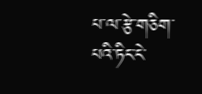པ་ལ་རྩེ་གཅིག་པའི་ཏིང་ངེ་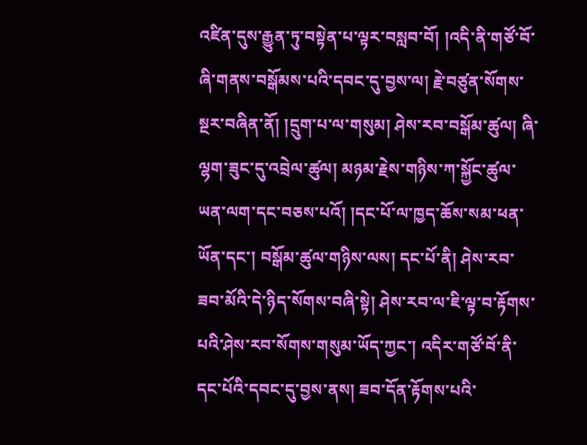འཛིན་དུས་རྒྱུན་ཏུ་བསྟེན་པ་ལྟར་བསླབ་བོ། །འདི་ནི་གཙོ་བོ་ཞི་གནས་བསྒོམས་པའི་དབང་དུ་བྱས་ལ། རྗེ་བཙུན་སོགས་སྔར་བཞིན་ནོ། །དྲུག་པ་ལ་གསུམ། ཤེས་རབ་བསྒོམ་ཚུལ། ཞི་ལྷག་ཟུང་དུ་འབྲེལ་ཚུལ། མཉམ་རྗེས་གཉིས་ཀ་སྐྱོང་ཚུལ་ཡན་ལག་དང་བཅས་པའོ། །དང་པོ་ལ་ཁྱད་ཆོས་སམ་ཕན་ཡོན་དང་། བསྒོམ་ཚུལ་གཉིས་ལས། དང་པོ་ནི། ཤེས་རབ་ཟབ་མོའི་དེ་ཉིད་སོགས་བཞི་སྟེ། ཤེས་རབ་ལ་ཇི་ལྟ་བ་རྟོགས་པའི་ཤེས་རབ་སོགས་གསུམ་ཡོད་ཀྱང་། འདིར་གཙོ་བོ་ནི་དང་པོའི་དབང་དུ་བྱས་ནས། ཟབ་དོན་རྟོགས་པའི་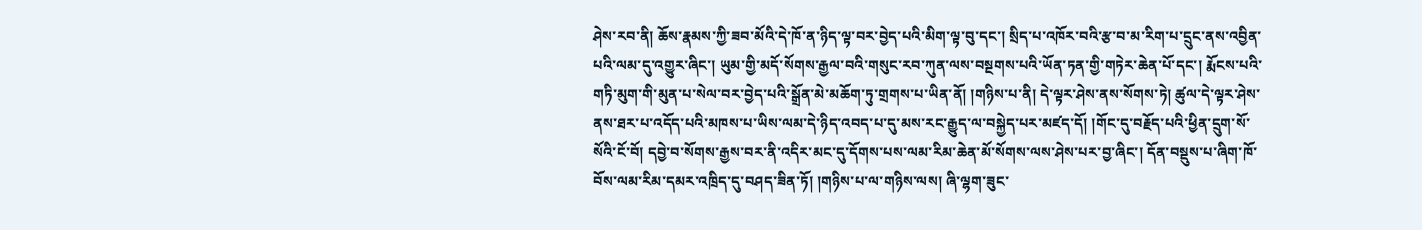ཤེས་རབ་ནི། ཆོས་རྣམས་ཀྱི་ཟབ་མོའི་དེ་ཁོ་ན་ཉིད་ལྟ་བར་བྱེད་པའི་མིག་ལྟ་བུ་དང་། སྲིད་པ་འཁོར་བའི་རྩ་བ་མ་རིག་པ་དྲུང་ནས་འབྱིན་པའི་ལམ་དུ་འགྱུར་ཞིང་། ཡུམ་གྱི་མདོ་སོགས་རྒྱལ་བའི་གསུང་རབ་ཀུན་ལས་བསྔགས་པའི་ཡོན་ཏན་གྱི་གཏེར་ཆེན་པོ་དང་། རྨོངས་པའི་གཏི་མུག་གི་མུན་པ་སེལ་བར་བྱེད་པའི་སྒྲོན་མེ་མཆོག་ཏུ་གྲགས་པ་ཡིན་ནོ། །གཉིས་པ་ནི། དེ་ལྟར་ཤེས་ནས་སོགས་ཏེ། ཚུལ་དེ་ལྟར་ཤེས་ནས་ཐར་པ་འདོད་པའི་མཁས་པ་ཡིས་ལམ་དེ་ཉིད་འབད་པ་དུ་མས་རང་རྒྱུད་ལ་བསྐྱེད་པར་མཛད་དོ། །གོང་དུ་བརྗོད་པའི་ཕྱིན་དྲུག་སོ་སོའི་ངོ་བོ། དབྱེ་བ་སོགས་རྒྱས་བར་ནི་འདིར་མང་དུ་དོགས་པས་ལམ་རིམ་ཆེན་མོ་སོགས་ལས་ཤེས་པར་བྱ་ཞིང་། དོན་བསྡུས་པ་ཞིག་ཁོ་བོས་ལམ་རིམ་དམར་འཁྲིད་དུ་བཤད་ཟིན་ཏོ། །གཉིས་པ་ལ་གཉིས་ལས། ཞི་ལྷག་ཟུང་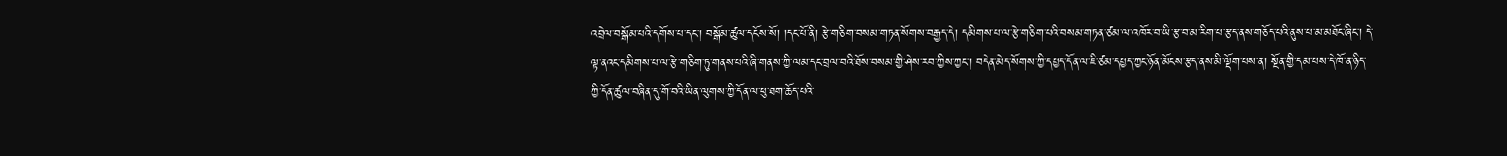འབྲེལ་བསྒོམ་པའི་དགོས་པ་དང་། བསྒོམ་ཚུལ་དངོས་སོ། །དང་པོ་ནི། རྩེ་གཅིག་བསམ་གཏན་སོགས་བརྒྱད་དེ། དམིགས་པ་ལ་རྩེ་གཅིག་པའི་བསམ་གཏན་ཙམ་ལ་འཁོར་བ་ཡི་རྩ་བ་མ་རིག་པ་རྩད་ནས་གཅོད་པའི་ནུས་པ་མ་མཐོང་ཞིང་། དེ་ལྟ་ནའང་དམིགས་པ་ལ་རྩེ་གཅིག་ཏུ་གནས་པའི་ཞི་གནས་ཀྱི་ལམ་དང་བྲལ་བའི་ཐོས་བསམ་གྱི་ཤེས་རབ་ཀྱིས་ཀྱང་། བདེན་མེད་སོགས་ཀྱི་དཔྱད་དོན་ལ་ཇི་ཙམ་དཔྱད་ཀྱང་ཉོན་མོངས་རྩད་ནས་མི་ལྡོག་པས་ན། སྔོན་གྱི་དམ་པས་དེ་ཁོ་ན་ཉིད་ཀྱི་དོན་ཚུལ་བཞིན་དུ་གོ་བའི་ཡིན་ལུགས་ཀྱི་དོན་ལ་ཕུ་ཐག་ཆོད་པའི་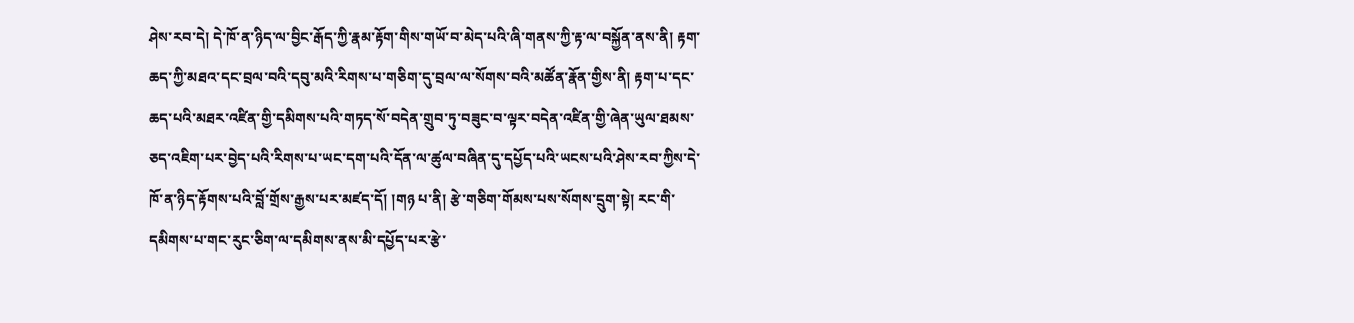ཤེས་རབ་དེ། དེ་ཁོ་ན་ཉིད་ལ་བྱིང་རྒོད་ཀྱི་རྣམ་རྟོག་གིས་གཡོ་བ་མེད་པའི་ཞི་གནས་ཀྱི་རྟ་ལ་བསྐྱོན་ནས་ནི། རྟག་ཆད་ཀྱི་མཐའ་དང་བྲལ་བའི་དབུ་མའི་རིགས་པ་གཅིག་དུ་བྲལ་ལ་སོགས་བའི་མཚོན་རྣོན་གྱིས་ནི། རྟག་པ་དང་ཆད་པའི་མཐར་འཛིན་གྱི་དམིགས་པའི་གཏད་སོ་བདེན་གྲུབ་ཏུ་བཟུང་བ་ལྟར་བདེན་འཛིན་གྱི་ཞེན་ཡུལ་ཐམས་ཅད་འཇིག་པར་བྱེད་པའི་རིགས་པ་ཡང་དག་པའི་དོན་ལ་ཚུལ་བཞིན་དུ་དཔྱོད་པའི་ཡངས་པའི་ཤེས་རབ་ཀྱིས་དེ་ཁོ་ན་ཉིད་རྟོགས་པའི་བློ་གྲོས་རྒྱས་པར་མཛད་དོ། །གཉ པ་ནི། རྩེ་གཅིག་གོམས་པས་སོགས་དྲུག་སྟེ། རང་གི་དམིགས་པ་གང་རུང་ཅིག་ལ་དམིགས་ནས་མི་དཔྱོད་པར་རྩེ་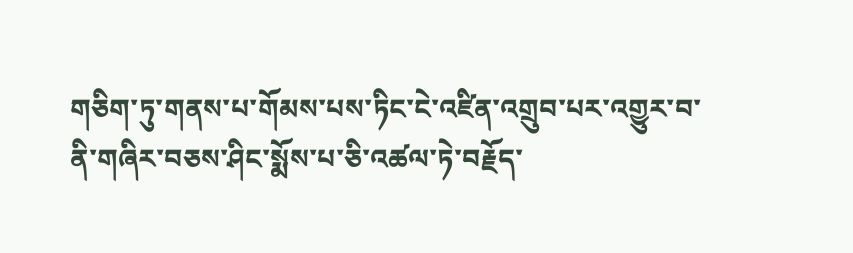གཅིག་ཏུ་གནས་པ་གོམས་པས་ཏིང་ངེ་འཛིན་འགྲུབ་པར་འགྱུར་བ་ནི་གཞིར་བཅས་ཤིང་སྨོས་པ་ཅི་འཚལ་ཏེ་བརྗོད་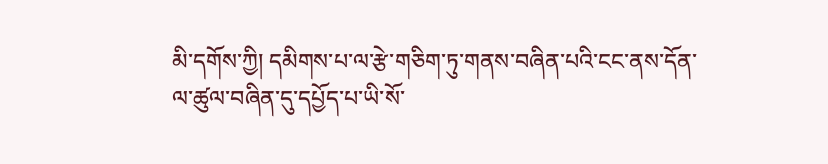མི་དགོས་ཀྱི། དམིགས་པ་ལ་རྩེ་གཅིག་ཏུ་གནས་བཞིན་པའི་ངང་ནས་དོན་ལ་ཚུལ་བཞིན་དུ་དཔྱོད་པ་ཡི་སོ་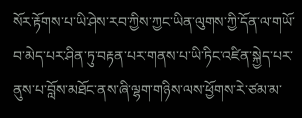སོར་རྟོགས་པ་ཡི་ཤེས་རབ་ཀྱིས་ཀྱང་ཡིན་ལུགས་ཀྱི་དོན་ལ་གཡོ་བ་མེད་པར་ཤིན་ཏུ་བརྟན་པར་གནས་པ་ཡི་ཏིང་འཛིན་སྐྱེད་པར་ནུས་པ་བློས་མཐོང་ནས་ཞི་ལྷག་གཉིས་ལས་ཕྱོགས་རེ་ཙམ་མ་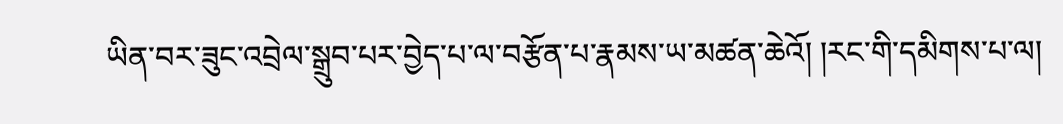ཡིན་བར་ཟུང་འབྲེལ་སྒྲུབ་པར་བྱེད་པ་ལ་བརྩོན་པ་རྣམས་ཡ་མཚན་ཆེའོ། །རང་གི་དམིགས་པ་ལ།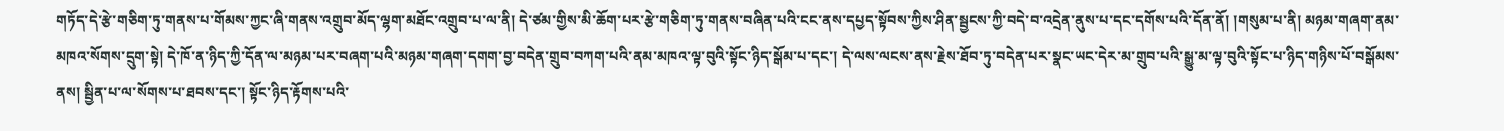གཏོད་དེ་རྩེ་གཅིག་ཏུ་གནས་པ་གོམས་ཀྱང་ཞི་གནས་འགྲུབ་མོད་ལྷག་མཐོང་འགྲུབ་པ་ལ་ནི། དེ་ཙམ་གྱིས་མི་ཆོག་པར་རྩེ་གཅིག་ཏུ་གནས་བཞིན་པའི་ངང་ནས་དཔྱད་སྟོབས་ཀྱིས་ཤིན་སྦྱངས་ཀྱི་བདེ་བ་འདྲེན་ནུས་པ་དང་དགོས་པའི་དོན་ནོ། །གསུམ་པ་ནི། མཉམ་གཞག་ནམ་མཁའ་སོགས་དྲུག་སྟེ། དེ་ཁོ་ན་ཉིད་ཀྱི་དོན་ལ་མཉམ་པར་བཞག་པའི་མཉམ་གཞག་དགག་བྱ་བདེན་གྲུབ་བཀག་པའི་ནམ་མཁའ་ལྟ་བུའི་སྟོང་ཉིད་སྒོམ་པ་དང་། དེ་ལས་ལངས་ནས་རྗེས་ཐོབ་ཏུ་བདེན་པར་སྣང་ཡང་དེར་མ་གྲུབ་པའི་སྒྱུ་མ་ལྟ་བུའི་སྟོང་པ་ཉིད་གཉིས་པོ་བསྒོམས་ནས། སྦྱིན་པ་ལ་སོགས་པ་ཐབས་དང་། སྟོང་ཉིད་རྟོགས་པའི་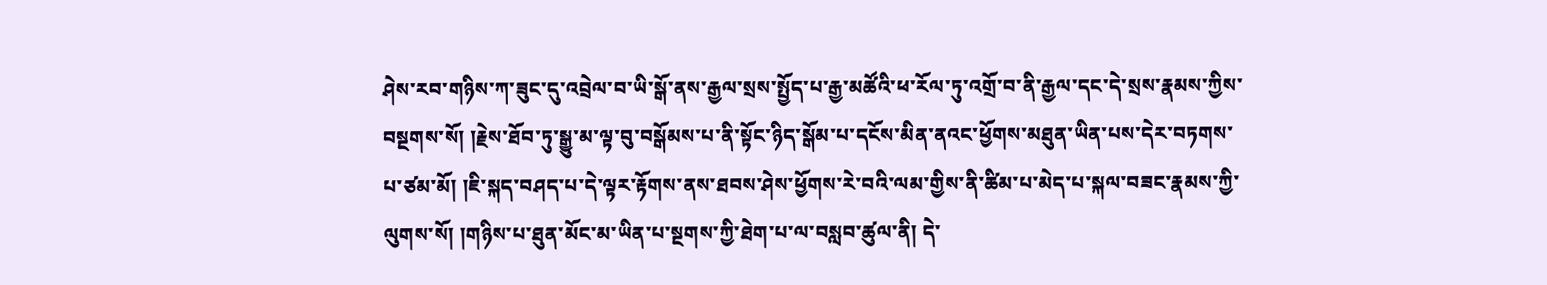ཤེས་རབ་གཉིས་ཀ་ཟུང་དུ་འབྲེལ་བ་ཡི་སྒོ་ནས་རྒྱལ་སྲས་སྤྱོད་པ་རྒྱ་མཚོའི་ཕ་རོལ་ཏུ་འགྲོ་བ་ནི་རྒྱལ་དང་དེ་སྲས་རྣམས་ཀྱིས་བསྔགས་སོ། །རྗེས་ཐོབ་ཏུ་སྒྱུ་མ་ལྟ་བུ་བསྒོམས་པ་ནི་སྟོང་ཉིད་སྒོམ་པ་དངོས་མིན་ནའང་ཕྱོགས་མཐུན་ཡིན་པས་དེར་བཏགས་པ་ཙམ་མོ། །ཇི་སྐད་བཤད་པ་དེ་ལྟར་རྟོགས་ནས་ཐབས་ཤེས་ཕྱོགས་རེ་བའི་ལམ་གྱིས་ནི་ཚིམ་པ་མེད་པ་སྐལ་བཟང་རྣམས་ཀྱི་ལུགས་སོ། །གཉིས་པ་ཐུན་མོང་མ་ཡིན་པ་སྔགས་ཀྱི་ཐེག་པ་ལ་བསླབ་ཚུལ་ནི། དེ་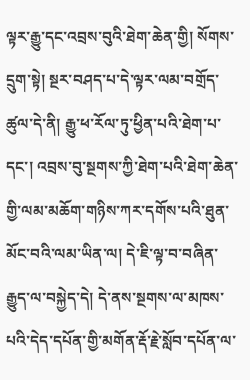ལྟར་རྒྱུ་དང་འབྲས་བུའི་ཐེག་ཆེན་གྱི། སོགས་དྲུག་སྟེ། སྔར་བཤད་པ་དེ་ལྟར་ལམ་བགྲོད་ཚུལ་དེ་ནི། རྒྱུ་ཕ་རོལ་ཏུ་ཕྱིན་པའི་ཐེག་པ་དང་། འབྲས་བུ་སྔགས་ཀྱི་ཐེག་པའི་ཐེག་ཆེན་གྱི་ལམ་མཆོག་གཉིས་ཀར་དགོས་པའི་ཐུན་མོང་བའི་ལམ་ཡིན་ལ། དེ་ཇི་ལྟ་བ་བཞིན་རྒྱུད་ལ་བསྐྱེད་དེ། དེ་ནས་སྔགས་ལ་མཁས་པའི་དེད་དཔོན་གྱི་མགོན་རྡོ་རྗེ་སློབ་དཔོན་ལ་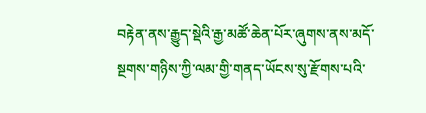བརྟེན་ནས་རྒྱུད་སྡེའི་རྒྱ་མཚོ་ཆེན་པོར་ཞུགས་ནས་མདོ་སྔགས་གཉིས་ཀྱི་ལམ་གྱི་གནད་ཡོངས་སུ་རྫོགས་པའི་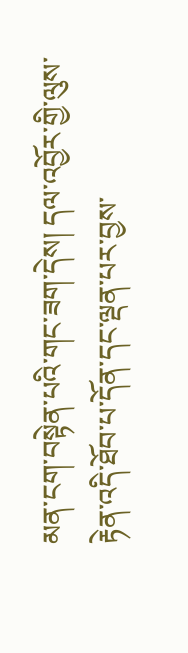མན་ངག་བསྟེན་པའི་གང་ཟག་དེས། དལ་འབྱོར་གྱི་ལུས་རྟེན་འདི་ཐོབ་པ་དོན་དང་ལྡན་པར་བྱས་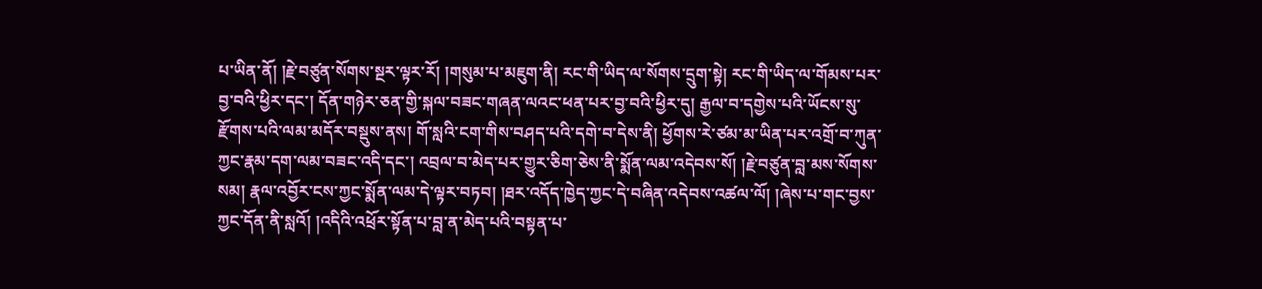པ་ཡིན་ནོ། །རྗེ་བཙུན་སོགས་སྔར་ལྟར་རོ། །གསུམ་པ་མཇུག་ནི། རང་གི་ཡིད་ལ་སོགས་དྲུག་སྟེ། རང་གི་ཡིད་ལ་གོམས་པར་བྱ་བའི་ཕྱིར་དང་། དོན་གཉེར་ཅན་གྱི་སྐལ་བཟང་གཞན་ལའང་ཕན་པར་བྱ་བའི་ཕྱིར་དུ། རྒྱལ་བ་དགྱེས་པའི་ཡོངས་སུ་རྫོགས་པའི་ལམ་མདོར་བསྡུས་ནས། གོ་སླའི་ངག་གིས་བཤད་པའི་དགེ་བ་དེས་ནི། ཕྱོགས་རེ་ཙམ་མ་ཡིན་པར་འགྲོ་བ་ཀུན་ཀྱང་རྣམ་དག་ལམ་བཟང་འདི་དང་། འབྲལ་བ་མེད་པར་གྱུར་ཅིག་ཅེས་ནི་སྨོན་ལམ་འདེབས་སོ། །རྗེ་བཙུན་བླ་མས་སོགས་སམ། རྣལ་འབྱོར་ངས་ཀྱང་སྨོན་ལམ་དེ་ལྟར་བཏབ། །ཐར་འདོད་ཁྱེད་ཀྱང་དེ་བཞིན་འདེབས་འཚལ་ལོ། །ཞེས་པ་གང་བྱས་ཀྱང་དོན་ནི་སླའོ། །འདིའི་འཕྲོར་སྟོན་པ་བླ་ན་མེད་པའི་བསྟན་པ་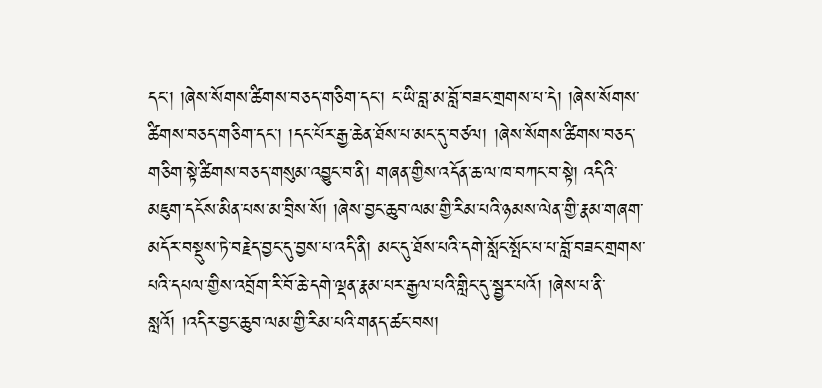དང་། །ཞེས་སོགས་ཚིགས་བཅད་གཅིག་དང་། ང་ཡི་བླ་མ་བློ་བཟང་གྲགས་པ་དེ། །ཞེས་སོགས་ཚིགས་བཅད་གཅིག་དང་། །དང་པོར་རྒྱ་ཆེན་ཐོས་པ་མང་དུ་བཙལ། །ཞེས་སོགས་ཚིགས་བཅད་གཅིག་སྟེ་ཚིགས་བཅད་གསུམ་འབྱུང་བ་ནི། གཞན་གྱིས་འདོན་ཆ་ལ་ཁ་བཀང་བ་སྟེ། འདིའི་མཇུག་དངོས་མིན་པས་མ་བྲིས་སོ། །ཞེས་བྱང་ཆུབ་ལམ་གྱི་རིམ་པའི་ཉམས་ལེན་གྱི་རྣམ་གཞག་མདོར་བསྡུས་ཏེ་བརྗེད་བྱང་དུ་བྱས་པ་འདི་ནི། མང་དུ་ཐོས་པའི་དགེ་སློང་སྤོང་པ་པ་བློ་བཟང་གྲགས་པའི་དཔལ་གྱིས་འབྲོག་རི་བོ་ཆེ་དགེ་ལྡན་རྣམ་པར་རྒྱལ་པའི་གླིང་དུ་སྦྱར་པའོ། །ཞེས་པ་ནི་སླའོ། །འདིར་བྱང་ཆུབ་ལམ་གྱི་རིམ་པའི་གནད་ཚང་བས།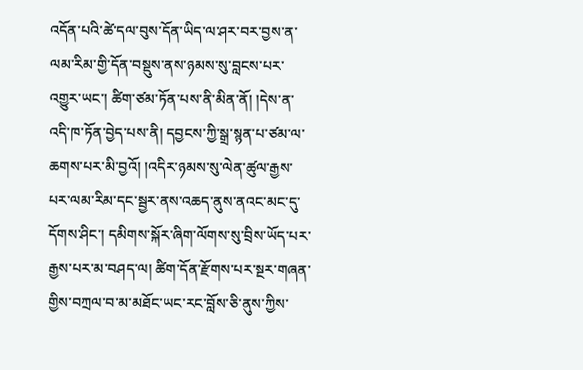འདོན་པའི་ཚེ་དལ་བུས་དོན་ཡིད་ལ་ཤར་བར་བྱས་ན་ལམ་རིམ་གྱི་དོན་བསྡུས་ནས་ཉམས་སུ་བླངས་པར་འགྱུར་ཡང་། ཚིག་ཙམ་ཏོན་པས་ནི་མིན་ནོ། །དེས་ན་འདི་ཁ་ཏོན་བྱེད་པས་ནི། དབྱངས་ཀྱི་སྒྲ་སྙན་པ་ཙམ་ལ་ཆགས་པར་མི་བྱའོ། །འདིར་ཉམས་སུ་ལེན་ཚུལ་རྒྱས་པར་ལམ་རིམ་དང་སྦྱར་ནས་འཆད་ནུས་ནའང་མང་དུ་དོགས་ཤིང་། དམིགས་སྐོར་ཞིག་ལོགས་སུ་བྲིས་ཡོད་པར་རྒྱས་པར་མ་བཤད་ལ། ཚིག་དོན་རྫོགས་པར་སྔར་གཞན་གྱིས་བཀྲལ་བ་མ་མཐོང་ཡང་རང་བློས་ཅི་ནུས་ཀྱིས་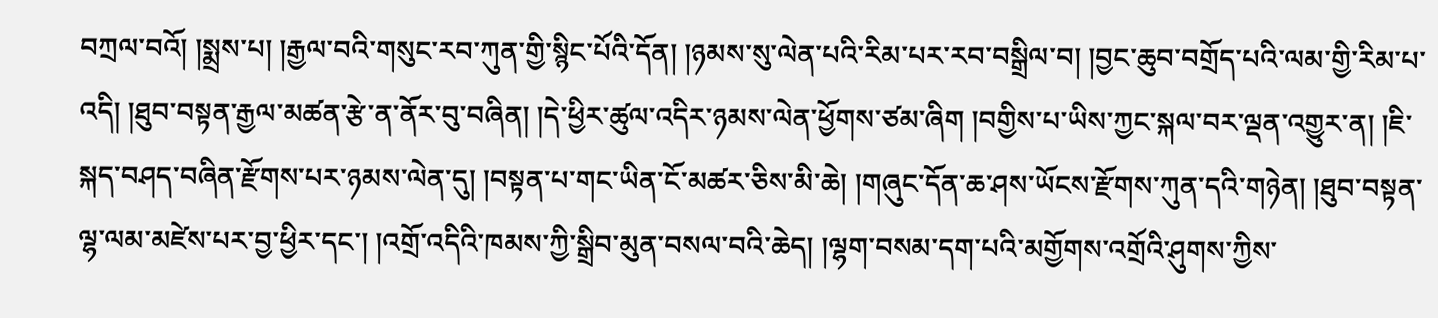བཀྲལ་བའོ། །སྨྲས་པ། །རྒྱལ་བའི་གསུང་རབ་ཀུན་གྱི་སྙིང་པོའི་དོན། །ཉམས་སུ་ལེན་པའི་རིམ་པར་རབ་བསྒྲིལ་བ། །བྱང་ཆུབ་བགྲོད་པའི་ལམ་གྱི་རིམ་པ་འདི། །ཐུབ་བསྟན་རྒྱལ་མཚན་རྩེ་ན་ནོར་བུ་བཞིན། །དེ་ཕྱིར་ཚུལ་འདིར་ཉམས་ལེན་ཕྱོགས་ཙམ་ཞིག །བགྱིས་པ་ཡིས་ཀྱང་སྐལ་བར་ལྡན་འགྱུར་ན། །ཇི་སྐད་བཤད་བཞིན་རྫོགས་པར་ཉམས་ལེན་དུ། །བསྟན་པ་གང་ཡིན་ངོ་མཚར་ཅིས་མི་ཆེ། །གཞུང་དོན་ཆ་ཤས་ཡོངས་རྫོགས་ཀུན་དའི་གཉེན། །ཐུབ་བསྟན་ལྷ་ལམ་མཛེས་པར་བྱ་ཕྱིར་དང་། །འགྲོ་འདིའི་ཁམས་ཀྱི་སྒྲིབ་མུན་བསལ་བའི་ཆེད། །ལྷག་བསམ་དག་པའི་མགྱོགས་འགྲོའི་ཤུགས་ཀྱིས་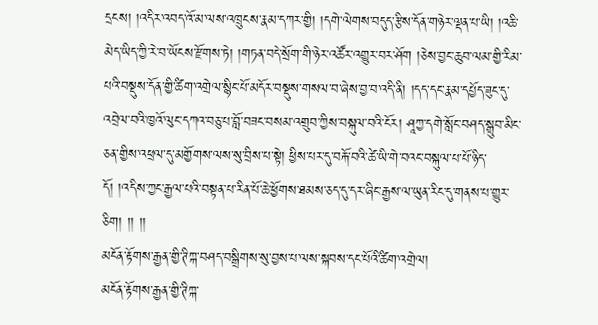དྲངས། །འདིར་འབད་འོ་མ་ལས་འཁྲུངས་རྣམ་དཀར་གྱི། །དགེ་ལེགས་བདུད་རྩིས་དོན་གཉེར་ལྡན་པ་ཡི། །འཆི་མེད་ཡིད་ཀྱི་རེ་བ་ཡོངས་རྫོགས་ཏེ། །གཏན་བདེ་སྲོག་གི་ཉེར་འཚོར་འགྱུར་བར་ཤོག །ཅེས་བྱང་ཆུབ་ལམ་གྱི་རིམ་པའི་བསྡུས་དོན་གྱི་ཚིག་འགྲེལ་སྙིང་པོ་མདོར་བསྡུས་གསལ་བ་ཞེས་བྱ་བ་འདི་ནི། །དད་དང་རྣམ་དཔྱོད་ཟུང་དུ་འབྲེལ་བའི་ཁྱའོ་ལུང་དཀའ་བཅུ་པ་བློ་བཟང་བསམ་འགྲུབ་ཀྱིས་བསྐུལ་བའི་ངོར། ཤཱཀྱ་དགེ་སློང་བཤད་སྒྲུབ་མིང་ཅན་གྱིས་འཕྲལ་དུ་མགྱོགས་ལས་སུ་བྲིས་པ་སྟེ། ཕྱིས་པར་དུ་བརྐོ་བའི་ཚེ་ཡི་གེ་བའང་བསྐུལ་པ་པོ་ཉིད་དོ། །འདིས་ཀྱང་རྒྱལ་པའི་བསྟན་པ་རིན་པོ་ཆེ་ཕྱོགས་ཐམས་ཅད་དུ་དར་ཞིང་རྒྱས་ལ་ཡུན་རིང་དུ་གནས་པ་གྱུར་ཅིག། །། །།
མངོན་རྟོགས་རྒྱན་གྱི་ཊིཀྐ་བཤད་བསྒྲིགས་སུ་བྱས་པ་ལས་སྐབས་དང་པོའི་ཚིག་འགྲེལ།
མངོན་རྟོགས་རྒྱན་གྱི་ཊིཀྐ་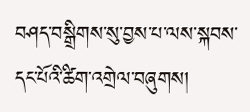བཤད་བསྒྲིགས་སུ་བྱས་པ་ལས་སྐབས་དང་པོའི་ཚིག་འགྲེལ་བཞུགས།